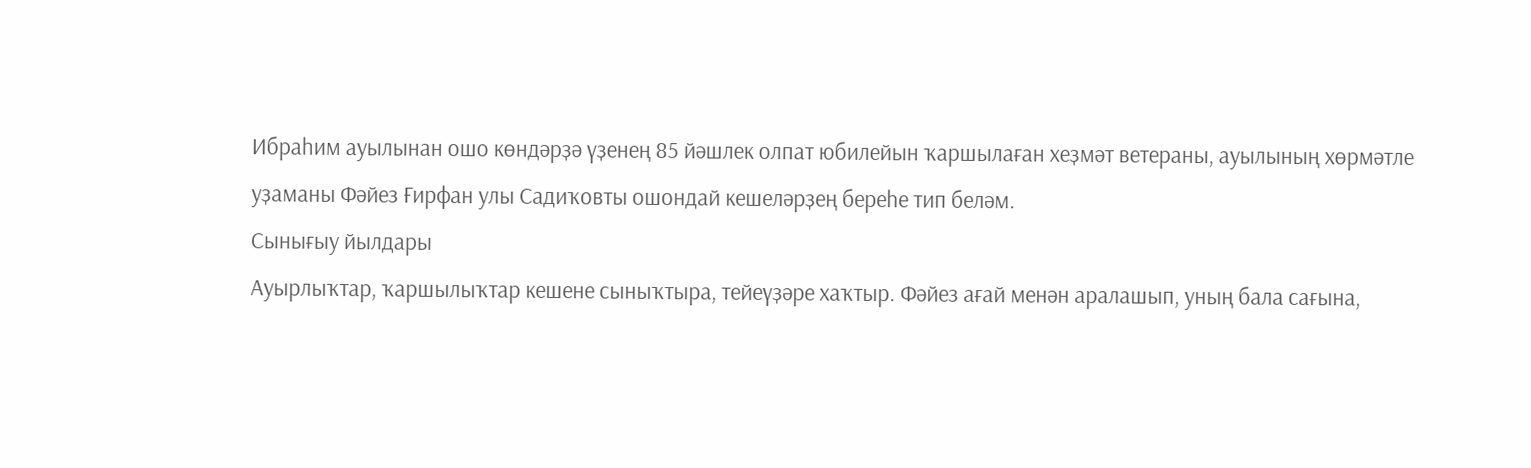Ибраһим ауылынан ошо көндәрҙә үҙенең 85 йәшлек олпат юбилейын ҡаршылаған хеҙмәт ветераны, ауылының хөрмәтле уҙаманы Фәйез Ғирфан улы Садиҡовты ошондай кешеләрҙең береһе тип беләм.
Сынығыу йылдары
Ауырлыҡтар, ҡаршылыҡтар кешене сыныҡтыра, тейеүҙәре хаҡтыр. Фәйез ағай менән аралашып, уның бала сағына,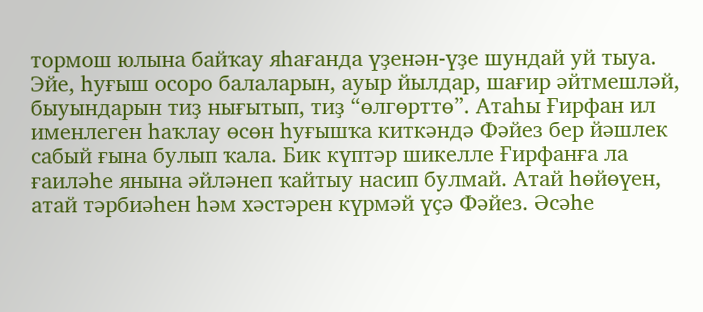тормош юлына байҡау яһағанда үҙенән-үҙе шундай уй тыуа. Эйе, һуғыш осоро балаларын, ауыр йылдар, шағир әйтмешләй, быуындарын тиҙ нығытып, тиҙ “өлгөрттө”. Атаһы Ғирфан ил именлеген һаҡлау өсөн һуғышҡа киткәндә Фәйез бер йәшлек сабый ғына булып ҡала. Бик күптәр шикелле Ғирфанға ла ғаиләһе янына әйләнеп ҡайтыу насип булмай. Атай һөйөүен, атай тәрбиәһен һәм хәстәрен күрмәй үҫә Фәйез. Әсәһе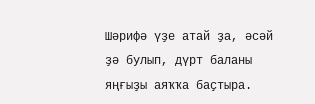Шәрифә үҙе атай ҙа, әсәй ҙә булып, дүрт баланы яңғыҙы аяҡҡа баҫтыра.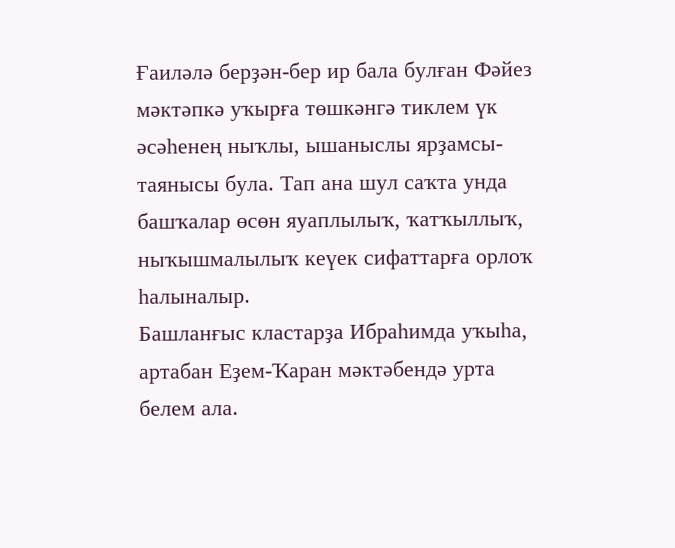Ғаиләлә берҙән-бер ир бала булған Фәйез мәктәпкә уҡырға төшкәнгә тиклем үк әсәһенең ныҡлы, ышаныслы ярҙамсы-таянысы була. Тап ана шул саҡта унда башҡалар өсөн яуаплылыҡ, ҡатҡыллыҡ, ныҡышмалылыҡ кеүек сифаттарға орлоҡ һалыналыр.
Башланғыс кластарҙа Ибраһимда уҡыһа, артабан Еҙем-Ҡаран мәктәбендә урта белем ала.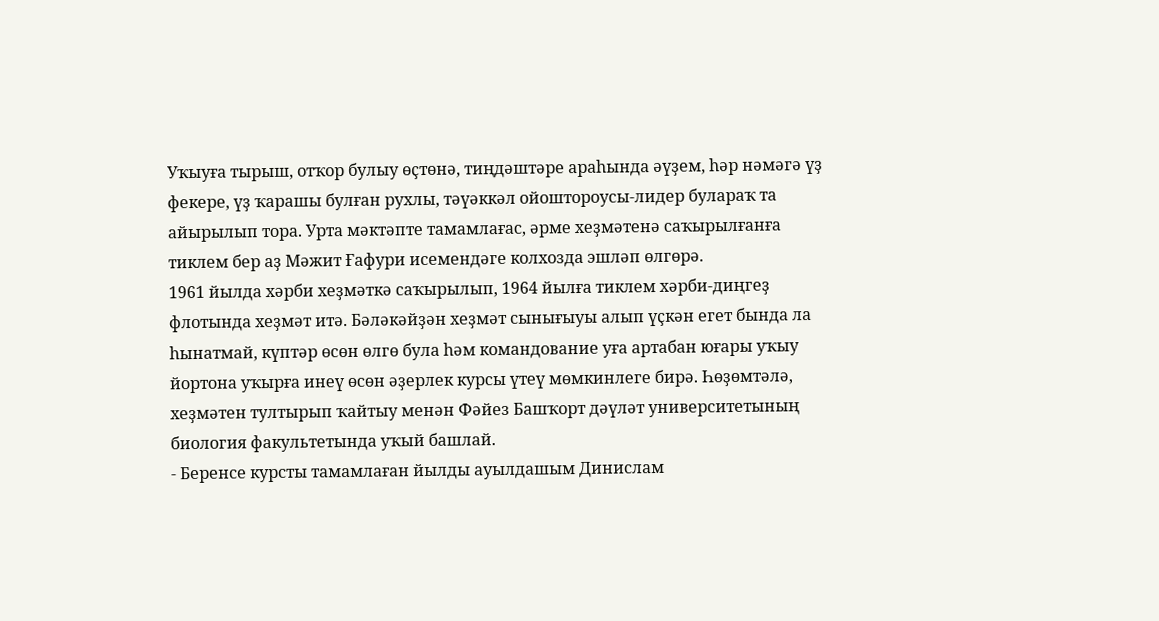Уҡыуға тырыш, отҡор булыу өҫтөнә, тиңдәштәре араһында әүҙем, һәр нәмәгә үҙ фекере, үҙ ҡарашы булған рухлы, тәүәккәл ойоштороусы-лидер булараҡ та айырылып тора. Урта мәктәпте тамамлағас, әрме хеҙмәтенә саҡырылғанға тиклем бер аҙ Мәжит Ғафури исемендәге колхозда эшләп өлгөрә.
1961 йылда хәрби хеҙмәткә саҡырылып, 1964 йылға тиклем хәрби-диңгеҙ флотында хеҙмәт итә. Бәләкәйҙән хеҙмәт сынығыуы алып үҫкән егет бында ла һынатмай, күптәр өсөн өлгө була һәм командование уға артабан юғары уҡыу йортона уҡырға инеү өсөн әҙерлек курсы үтеү мөмкинлеге бирә. Һөҙөмтәлә, хеҙмәтен тултырып ҡайтыу менән Фәйез Башҡорт дәүләт университетының биология факультетында уҡый башлай.
- Беренсе курсты тамамлаған йылды ауылдашым Динислам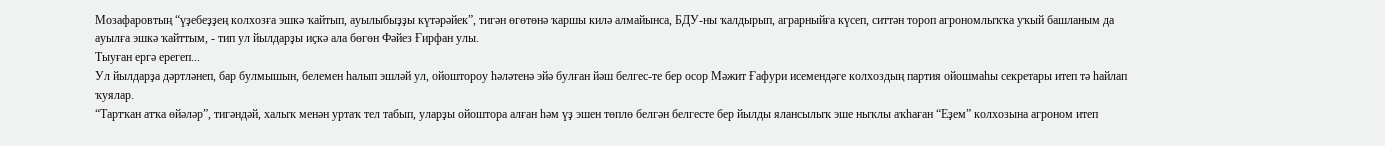Мозафаровтың “үҙебеҙҙең колхозға эшкә ҡайтып, ауылыбыҙҙы күтәрәйек”, тигән өгөтөнә ҡаршы килә алмайынса, БДУ-ны ҡалдырып, аграрныйға күсеп, ситтән тороп агрономлыҡҡа уҡый башланым да ауылға эшкә ҡайттым, - тип ул йылдарҙы иҫкә ала бөгөн Фәйез Ғирфан улы.
Тыуған ергә ерегеп...
Ул йылдарҙа дәртләнеп, бар булмышын, белемен һалып эшләй ул, ойоштороу һәләтенә эйә булған йәш белгес-те бер осор Мәжит Ғафури исемендәге колхоздың партия ойошмаһы секретары итеп тә һайлап ҡуялар.
“Тартҡан атҡа өйәләр”, тигәндәй, халыҡ менән уртаҡ тел табып, уларҙы ойоштора алған һәм үҙ эшен төплө белгән белгесте бер йылды ялансылыҡ эше ныҡлы аҡһаған “Еҙем” колхозына агроном итеп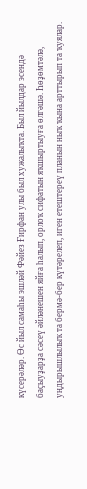күсерәләр. Өс йыл самаһы эшләй Фәйез Ғирфан улы был хужалыҡта. Был йылдар эсендә баҫыуҙарҙа сәсеү әйләнешен яйға һалып, орлоҡ сифатын яҡшыртыуға өлгәшә. Һөҙөмтәлә, уңдырышлылыҡ та бермә-бер күтәрелеп, иген етештереү планын ныҡ ҡына арттырып та ҡуялар.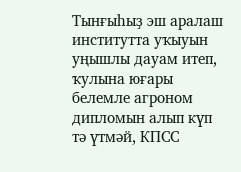Тынғыһыҙ эш аралаш институтта уҡыуын уңышлы дауам итеп, ҡулына юғары белемле агроном дипломын алып күп тә үтмәй, КПСС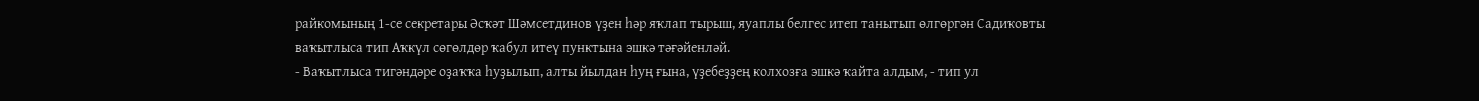райкомының 1-се секретары Әсҡәт Шәмсетдинов үҙен һәр яҡлап тырыш, яуаплы белгес итеп танытып өлгөргән Садиҡовты ваҡытлыса тип Аҡкүл сөгөлдөр ҡабул итеү пунктына эшкә тәғәйенләй.
- Ваҡытлыса тигәндәре оҙаҡҡа һуҙылып, алты йылдан һуң ғына, үҙебеҙҙең колхозға эшкә ҡайта алдым, - тип ул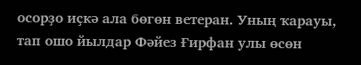осорҙо иҫкә ала бөгөн ветеран. Уның ҡарауы, тап ошо йылдар Фәйез Ғирфан улы өсөн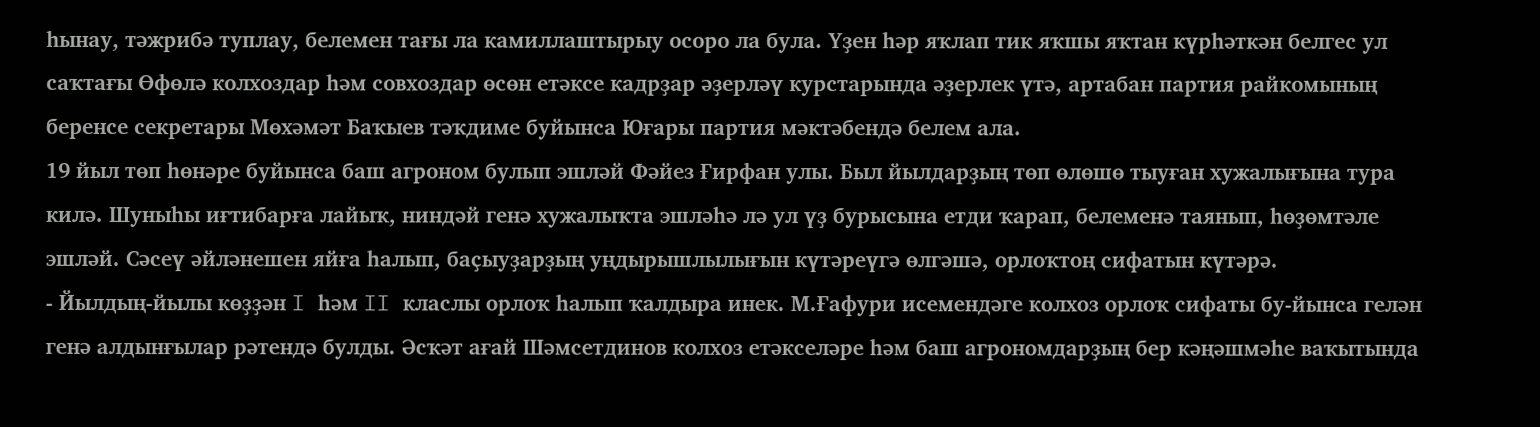һынау, тәжрибә туплау, белемен тағы ла камиллаштырыу осоро ла була. Үҙен һәр яҡлап тик яҡшы яҡтан күрһәткән белгес ул саҡтағы Өфөлә колхоздар һәм совхоздар өсөн етәксе кадрҙар әҙерләү курстарында әҙерлек үтә, артабан партия райкомының беренсе секретары Мөхәмәт Баҡыев тәҡдиме буйынса Юғары партия мәктәбендә белем ала.
19 йыл төп һөнәре буйынса баш агроном булып эшләй Фәйез Ғирфан улы. Был йылдарҙың төп өлөшө тыуған хужалығына тура килә. Шуныһы иғтибарға лайыҡ, ниндәй генә хужалыҡта эшләһә лә ул үҙ бурысына етди ҡарап, белеменә таянып, һөҙөмтәле эшләй. Сәсеү әйләнешен яйға һалып, баҫыуҙарҙың уңдырышлылығын күтәреүгә өлгәшә, орлоҡтоң сифатын күтәрә.
- Йылдың-йылы көҙҙән I һәм II класлы орлоҡ һалып ҡалдыра инек. М.Ғафури исемендәге колхоз орлоҡ сифаты бу-йынса гелән генә алдынғылар рәтендә булды. Әсҡәт ағай Шәмсетдинов колхоз етәкселәре һәм баш агрономдарҙың бер кәңәшмәһе ваҡытында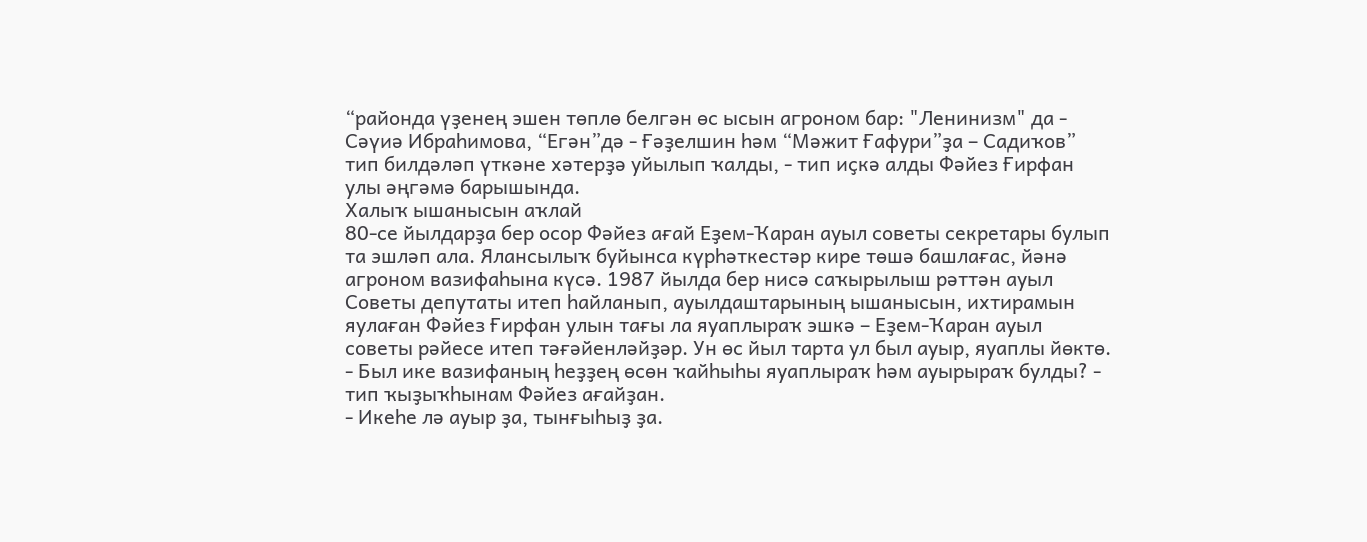“районда үҙенең эшен төплө белгән өс ысын агроном бар: "Ленинизм" да - Сәүиә Ибраһимова, “Егән”дә - Ғәҙелшин һәм “Мәжит Ғафури”ҙа – Садиҡов” тип билдәләп үткәне хәтерҙә уйылып ҡалды, - тип иҫкә алды Фәйез Ғирфан улы әңгәмә барышында.
Халыҡ ышанысын аҡлай
80-се йылдарҙа бер осор Фәйез ағай Еҙем-Ҡаран ауыл советы секретары булып та эшләп ала. Ялансылыҡ буйынса күрһәткестәр кире төшә башлағас, йәнә агроном вазифаһына күсә. 1987 йылда бер нисә саҡырылыш рәттән ауыл Советы депутаты итеп һайланып, ауылдаштарының ышанысын, ихтирамын яулаған Фәйез Ғирфан улын тағы ла яуаплыраҡ эшкә – Еҙем-Ҡаран ауыл советы рәйесе итеп тәғәйенләйҙәр. Ун өс йыл тарта ул был ауыр, яуаплы йөктө.
- Был ике вазифаның һеҙҙең өсөн ҡайһыһы яуаплыраҡ һәм ауырыраҡ булды? - тип ҡыҙыҡһынам Фәйез ағайҙан.
- Икеһе лә ауыр ҙа, тынғыһыҙ ҙа.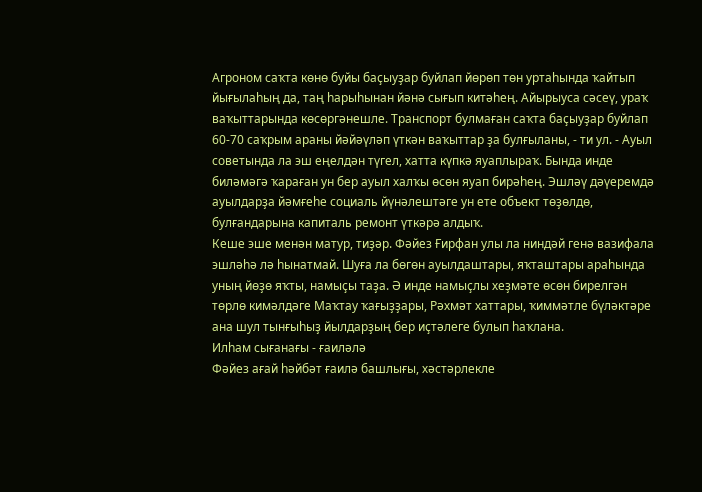Агроном саҡта көнө буйы баҫыуҙар буйлап йөрөп төн уртаһында ҡайтып йығылаһың да, таң һарыһынан йәнә сығып китәһең. Айырыуса сәсеү, ураҡ ваҡыттарында көсөргәнешле. Транспорт булмаған саҡта баҫыуҙар буйлап 60-70 саҡрым араны йәйәүләп үткән ваҡыттар ҙа булғыланы, - ти ул. - Ауыл советында ла эш еңелдән түгел, хатта күпкә яуаплыраҡ. Бында инде биләмәгә ҡараған ун бер ауыл халҡы өсөн яуап бирәһең. Эшләү дәүеремдә ауылдарҙа йәмғеһе социаль йүнәлештәге ун ете объект төҙөлдө, булғандарына капиталь ремонт үткәрә алдыҡ.
Кеше эше менән матур, тиҙәр. Фәйез Ғирфан улы ла ниндәй генә вазифала эшләһә лә һынатмай. Шуға ла бөгөн ауылдаштары, яҡташтары араһында уның йөҙө яҡты, намыҫы таҙа. Ә инде намыҫлы хеҙмәте өсөн бирелгән төрлө кимәлдәге Маҡтау ҡағыҙҙары, Рәхмәт хаттары, ҡиммәтле бүләктәре ана шул тынғыһыҙ йылдарҙың бер иҫтәлеге булып һаҡлана.
Илһам сығанағы - ғаиләлә
Фәйез ағай һәйбәт ғаилә башлығы, хәстәрлекле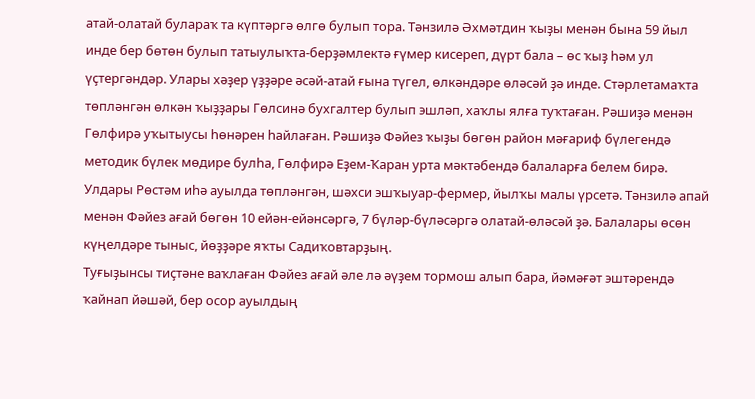атай-олатай булараҡ та күптәргә өлгө булып тора. Тәнзилә Әхмәтдин ҡыҙы менән бына 59 йыл инде бер бөтөн булып татыулыҡта-берҙәмлектә ғүмер кисереп, дүрт бала – өс ҡыҙ һәм ул үҫтергәндәр. Улары хәҙер үҙҙәре әсәй-атай ғына түгел, өлкәндәре өләсәй ҙә инде. Стәрлетамаҡта төпләнгән өлкән ҡыҙҙары Гөлсинә бухгалтер булып эшләп, хаҡлы ялға туҡтаған. Рәшиҙә менән Гөлфирә уҡытыусы һөнәрен һайлаған. Рәшиҙә Фәйез ҡыҙы бөгөн район мәғариф бүлегендә методик бүлек мөдире булһа, Гөлфирә Еҙем-Ҡаран урта мәктәбендә балаларға белем бирә. Улдары Рөстәм иһә ауылда төпләнгән, шәхси эшҡыуар-фермер, йылҡы малы үрсетә. Тәнзилә апай менән Фәйез ағай бөгөн 10 ейән-ейәнсәргә, 7 бүләр-бүләсәргә олатай-өләсәй ҙә. Балалары өсөн күңелдәре тыныс, йөҙҙәре яҡты Садиҡовтарҙың.
Туғыҙынсы тиҫтәне ваҡлаған Фәйез ағай әле лә әүҙем тормош алып бара, йәмәғәт эштәрендә ҡайнап йәшәй, бер осор ауылдың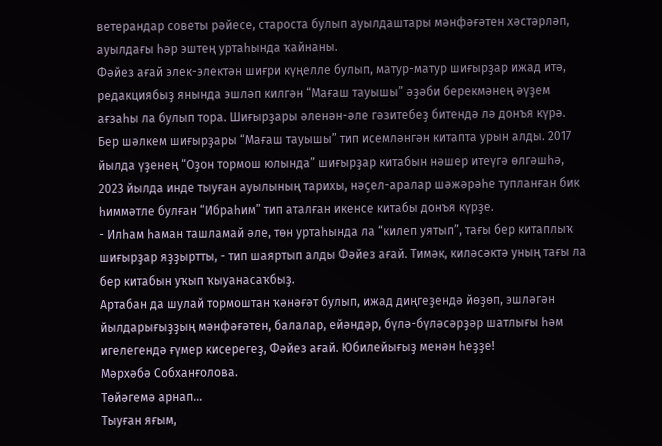ветерандар советы рәйесе, староста булып ауылдаштары мәнфәғәтен хәстәрләп, ауылдағы һәр эштең уртаһында ҡайнаны.
Фәйез ағай элек-электән шиғри күңелле булып, матур-матур шиғырҙар ижад итә, редакциябыҙ янында эшләп килгән “Мағаш тауышы” әҙәби берекмәнең әүҙем ағзаһы ла булып тора. Шиғырҙары әленән-әле гәзитебеҙ битендә лә донъя күрә. Бер шәлкем шиғырҙары “Мағаш тауышы” тип исемләнгән китапта урын алды. 2017 йылда үҙенең “Оҙон тормош юлында” шиғырҙар китабын нәшер итеүгә өлгәшһә, 2023 йылда инде тыуған ауылының тарихы, нәҫел-аралар шәжәрәһе тупланған бик һиммәтле булған “Ибраһим” тип аталған икенсе китабы донъя күрҙе.
- Илһам һаман ташламай әле, төн уртаһында ла “килеп уятып”, тағы бер китаплыҡ шиғырҙар яҙҙыртты, - тип шаяртып алды Фәйез ағай. Тимәк, киләсәктә уның тағы ла бер китабын уҡып ҡыуанасаҡбыҙ.
Артабан да шулай тормоштан ҡәнәғәт булып, ижад диңгеҙендә йөҙөп, эшләгән йылдарығыҙҙың мәнфәғәтен, балалар, ейәндәр, бүлә-бүләсәрҙәр шатлығы һәм игелегендә ғүмер кисерегеҙ, Фәйез ағай. Юбилейығыҙ менән һеҙҙе!
Мәрхәбә Собханғолова.
Төйәгемә арнап...
Тыуған яғым,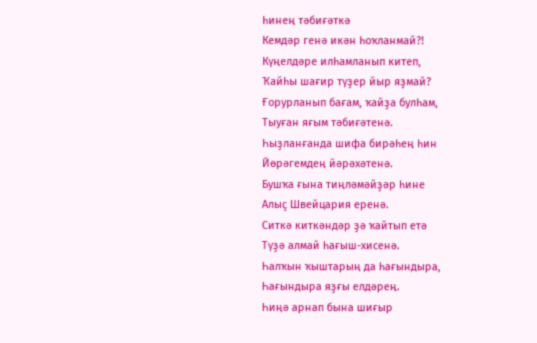һинең тәбиғәткә
Кемдәр генә икән һоҡланмай?!
Күңелдәре илһамланып китеп,
Ҡайһы шағир түҙер йыр яҙмай?
Ғорурланып бағам, ҡайҙа булһам,
Тыуған яғым тәбиғәтенә.
Һыҙланғанда шифа бирәһең һин
Йөрәгемдең йәрәхәтенә.
Бушҡа ғына тиңләмәйҙәр һине
Алыҫ Швейцария еренә.
Ситкә киткәндәр ҙә ҡайтып етә
Түҙә алмай һағыш-хисенә.
Һалҡын ҡыштарың да һағындыра,
Һағындыра яҙғы елдәрең.
Һиңә арнап бына шиғыр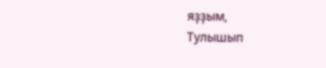яҙҙым,
Тулышып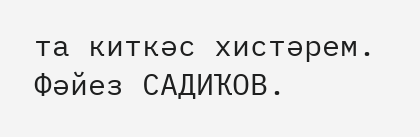та киткәс хистәрем.
Фәйез САДИҠОВ.